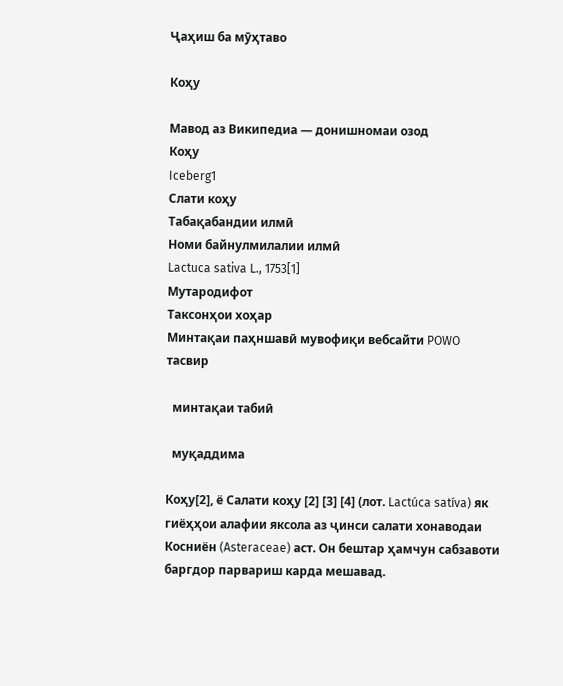Ҷаҳиш ба мӯҳтаво

Коҳу

Мавод аз Википедиа — донишномаи озод
Коҳу
Iceberg1
Слати коҳу
Табақабандии илмӣ
Номи байнулмилалии илмӣ
Lactuca sativa L., 1753[1]
Мутародифот
Таксонҳои хоҳар
Минтақаи паҳншавӣ мувофиқи вебсайти POWO
тасвир

  минтақаи табиӣ

  муқаддима

Коҳу[2], ё Салати коҳу [2] [3] [4] (лот. Lactúca satíva) як гиёҳҳои алафии яксола аз ҷинси салати хонаводаи Косниён (Asteraceae) аст. Он бештар ҳамчун сабзавоти баргдор парвариш карда мешавад.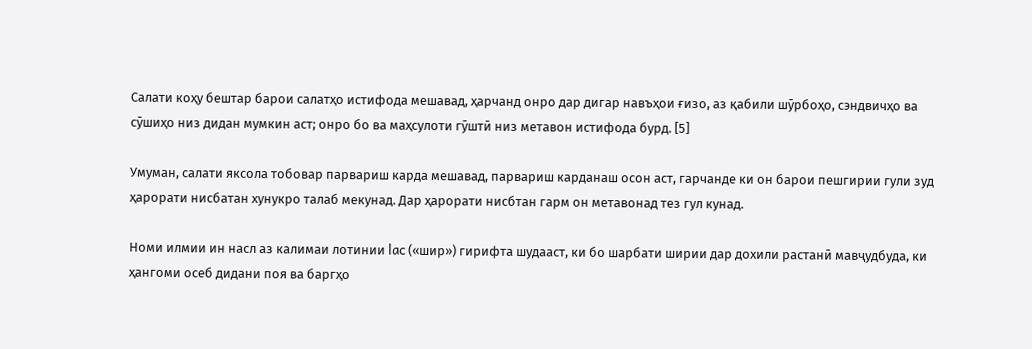Салати коҳу бештар барои салатҳо истифода мешавад, ҳарчанд онро дар дигар навъҳои ғизо, аз қабили шӯрбоҳо, сэндвичҳо ва сӯшиҳо низ дидан мумкин аст; онро бо ва маҳсулоти гӯштӣ низ метавон истифода бурд. [5]

Умуман, салати яксола тобовар парвариш карда мешавад, парвариш карданаш осон аст, гарчанде ки он барои пешгирии гули зуд ҳарорати нисбатан хунукро талаб мекунад. Дар ҳарорати нисбтан гарм он метавонад тез гул кунад.

Номи илмии ин насл аз калимаи лотинии lac («шир») гирифта шудааст, ки бо шарбати ширии дар дохили растанӣ мавҷудбуда, ки ҳангоми осеб дидани поя ва баргҳо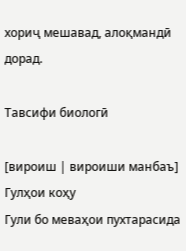хориҷ мешавад, алоқмандӣ дорад.

Тавсифи биологӣ

[вироиш | вироиши манбаъ]
Гулҳои коҳу
Гули бо меваҳои пухтарасида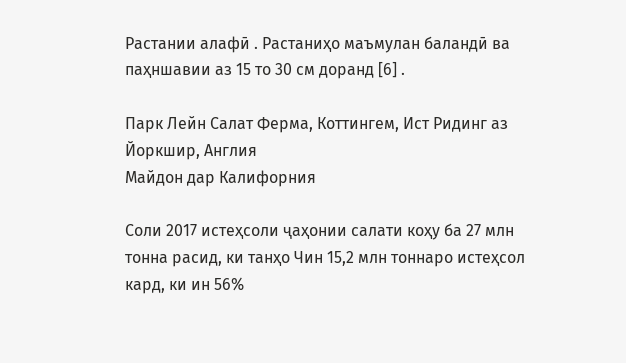Растании алафӣ . Растаниҳо маъмулан баландӣ ва паҳншавии аз 15 то 30 см доранд [6] .

Парк Лейн Салат Ферма, Коттингем, Ист Ридинг аз Йоркшир, Англия
Майдон дар Калифорния

Соли 2017 истеҳсоли ҷаҳонии салати коҳу ба 27 млн тонна расид, ки танҳо Чин 15,2 млн тоннаро истеҳсол кард, ки ин 56%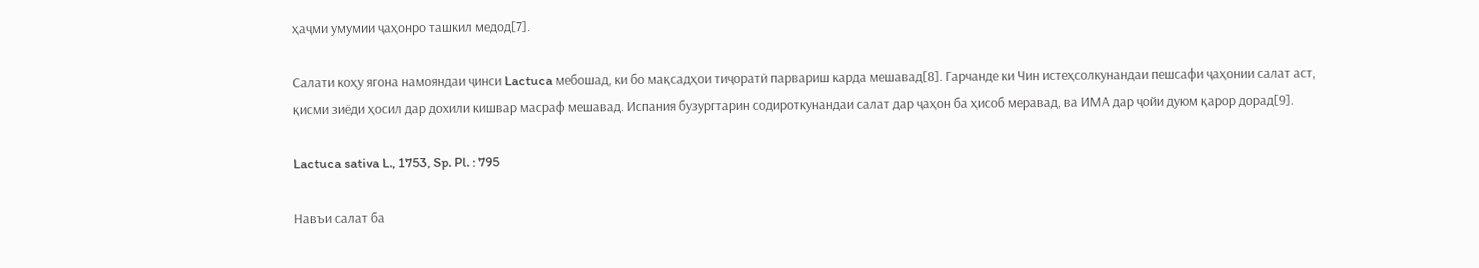ҳаҷми умумии ҷаҳонро ташкил медод[7].

Салати коҳу ягона намояндаи ҷинси Lactuca мебошад, ки бо мақсадҳои тиҷоратӣ парвариш карда мешавад[8]. Гарчанде ки Чин истеҳсолкунандаи пешсафи ҷаҳонии салат аст, қисми зиёди ҳосил дар дохили кишвар масраф мешавад. Испания бузургтарин содироткунандаи салат дар ҷаҳон ба ҳисоб меравад, ва ИМА дар ҷойи дуюм қарор дорад[9].

Lactuca sativa L., 1753, Sp. Pl. : 795

Навъи салат ба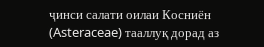ҷинси салати оилаи Косниён (Asteraceae) тааллуқ дорад аз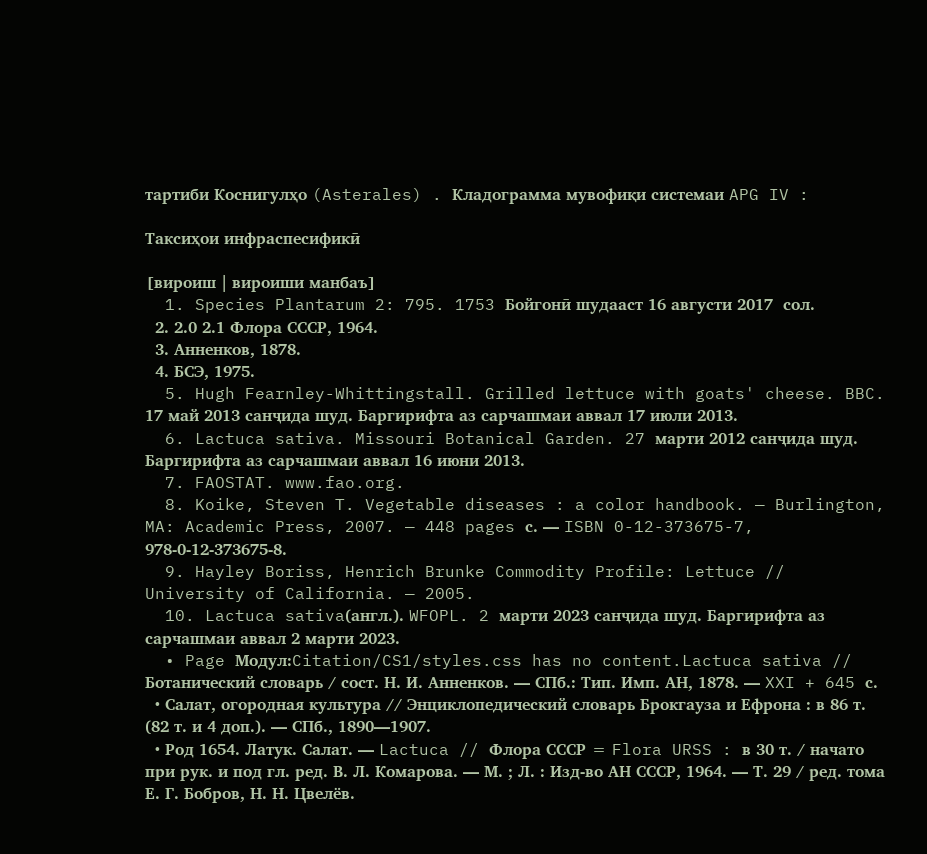тартиби Коснигулҳо (Asterales) . Кладограмма мувофиқи системаи APG IV :

Таксиҳои инфраспесификӣ

[вироиш | вироиши манбаъ]
  1. Species Plantarum 2: 795. 1753 Бойгонӣ шудааст 16 августи 2017  сол.
  2. 2.0 2.1 Флора СССР, 1964.
  3. Анненков, 1878.
  4. БСЭ, 1975.
  5. Hugh Fearnley-Whittingstall. Grilled lettuce with goats' cheese. BBC. 17 май 2013 санҷида шуд. Баргирифта аз сарчашмаи аввал 17 июли 2013.
  6. Lactuca sativa. Missouri Botanical Garden. 27 марти 2012 санҷида шуд. Баргирифта аз сарчашмаи аввал 16 июни 2013.
  7. FAOSTAT. www.fao.org.
  8. Koike, Steven T. Vegetable diseases : a color handbook. — Burlington, MA: Academic Press, 2007. — 448 pages с. — ISBN 0-12-373675-7, 978-0-12-373675-8.
  9. Hayley Boriss, Henrich Brunke Commodity Profile: Lettuce // University of California. — 2005.
  10. Lactuca sativa(англ.). WFOPL. 2 марти 2023 санҷида шуд. Баргирифта аз сарчашмаи аввал 2 марти 2023.
  • Page Модул:Citation/CS1/styles.css has no content.Lactuca sativa // Ботанический словарь / сост. Н. И. Анненков. — СПб.: Тип. Имп. АН, 1878. — XXI + 645 с.
  • Салат, огородная культура // Энциклопедический словарь Брокгауза и Ефрона : в 86 т. (82 т. и 4 доп.). — СПб., 1890—1907.
  • Род 1654. Латук. Салат. — Lactuca // Флора СССР = Flora URSS : в 30 т. / начато при рук. и под гл. ред. В. Л. Комарова. — М. ; Л. : Изд-во АН СССР, 1964. — Т. 29 / ред. тома Е. Г. Бобров, Н. Н. Цвелёв.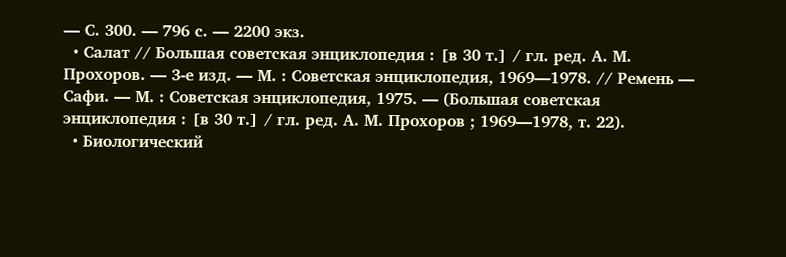— С. 300. — 796 с. — 2200 экз.
  • Салат // Большая советская энциклопедия : [в 30 т.] / гл. ред. А. М. Прохоров. — 3-е изд. — М. : Советская энциклопедия, 1969—1978. // Ремень — Сафи. — М. : Советская энциклопедия, 1975. — (Большая советская энциклопедия : [в 30 т.] / гл. ред. А. М. Прохоров ; 1969—1978, т. 22).
  • Биологический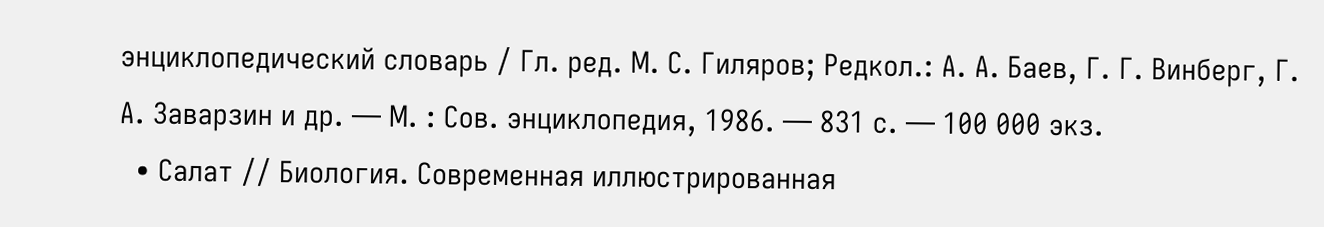энциклопедический словарь / Гл. ред. М. С. Гиляров; Редкол.: А. А. Баев, Г. Г. Винберг, Г. А. Заварзин и др. — М. : Сов. энциклопедия, 1986. — 831 с. — 100 000 экз.
  • Салат // Биология. Современная иллюстрированная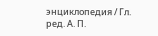энциклопедия / Гл. ред. А. П.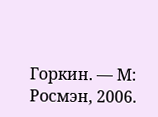Горкин. — М: Росмэн, 2006.